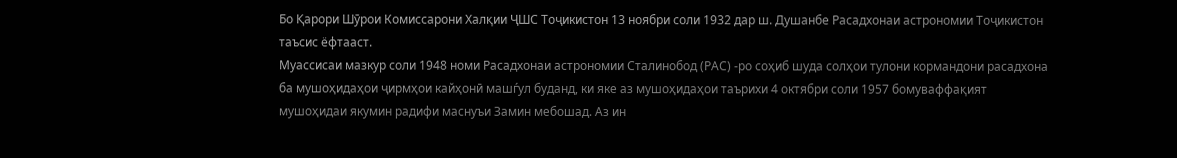Бо Қарори Шӯрои Комиссарони Халқии ҶШС Тоҷикистон 13 ноябри соли 1932 дар ш. Душанбе Расадхонаи астрономии Тоҷикистон таъсис ёфтааст.
Муассисаи мазкур соли 1948 номи Расадхонаи астрономии Сталинобод (РАС) -ро соҳиб шуда солҳои тулони кормандони расадхона ба мушоҳидаҳои ҷирмҳои кайҳонӣ машѓул буданд, ки яке аз мушоҳидаҳои таърихи 4 октябри соли 1957 бомуваффақият мушоҳидаи якумин радифи маснуъи Замин мебошад. Аз ин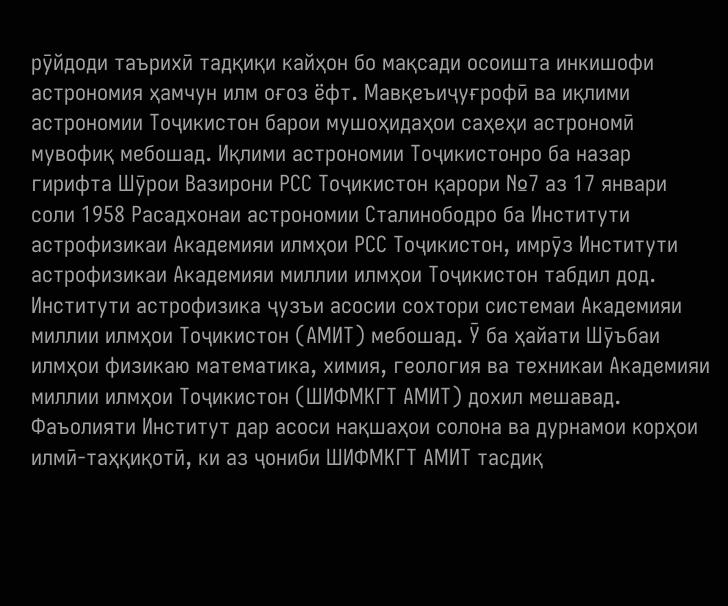рӯйдоди таърихӣ тадқиқи кайҳон бо мақсади осоишта инкишофи астрономия ҳамчун илм оғоз ёфт. Мавқеъиҷуғрофӣ ва иқлими астрономии Тоҷикистон барои мушоҳидаҳои саҳеҳи астрономӣ мувофиқ мебошад. Иқлими астрономии Тоҷикистонро ба назар гирифта Шӯрои Вазирони РСС Тоҷикистон қарори №7 аз 17 январи соли 1958 Расадхонаи астрономии Сталинободро ба Институти астрофизикаи Академияи илмҳои РСС Тоҷикистон, имрӯз Институти астрофизикаи Академияи миллии илмҳои Тоҷикистон табдил дод.
Институти астрофизика ҷузъи асосии сохтори системаи Академияи миллии илмҳои Тоҷикистон (АМИТ) мебошад. Ӯ ба ҳайати Шӯъбаи илмҳои физикаю математика, химия, геология ва техникаи Академияи миллии илмҳои Тоҷикистон (ШИФМКГТ АМИТ) дохил мешавад.
Фаъолияти Институт дар асоси нақшаҳои солона ва дурнамои корҳои илмӣ-таҳқиқотӣ, ки аз ҷониби ШИФМКГТ АМИТ тасдиқ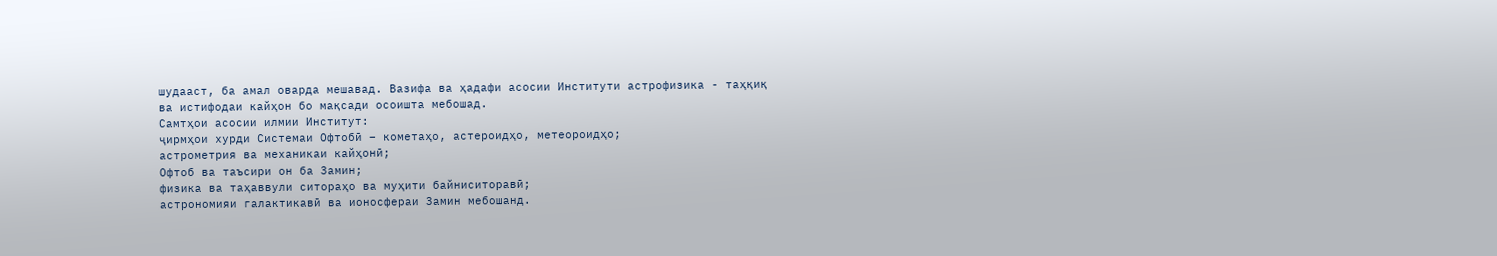шудааст, ба амал оварда мешавад. Вазифа ва ҳадафи асосии Институти астрофизика - таҳқиқ ва истифодаи кайҳон бо мақсади осоишта мебошад.
Самтҳои асосии илмии Институт:
ҷирмҳои хурди Системаи Офтобӣ – кометаҳо, астероидҳо, метеороидҳо;
астрометрия ва механикаи кайҳонӣ;
Офтоб ва таъсири он ба Замин;
физика ва таҳаввули ситораҳо ва муҳити байниситоравӣ;
астрономияи галактикавӣ ва ионосфераи Замин мебошанд.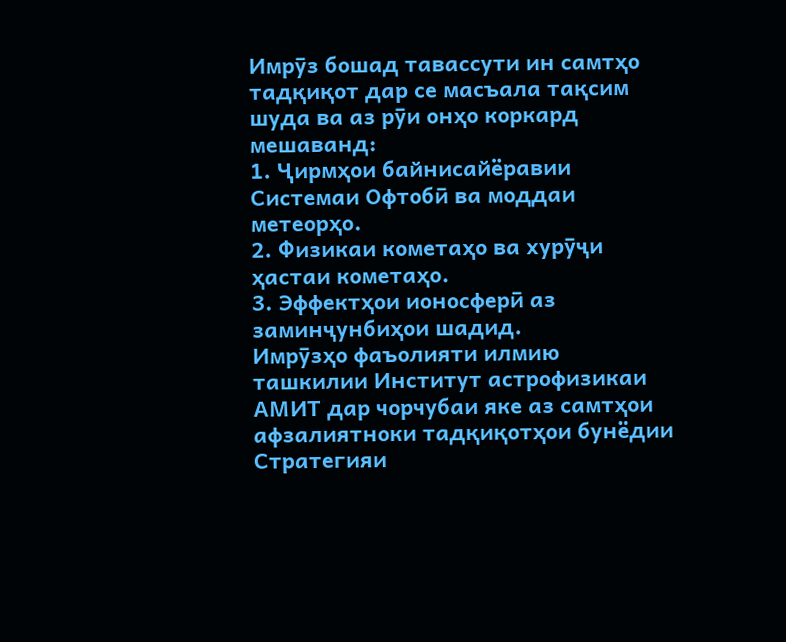Имрӯз бошад тавассути ин самтҳо тадқиқот дар се масъала тақсим шуда ва аз рӯи онҳо коркард мешаванд:
1. Ҷирмҳои байнисайёравии Системаи Офтобӣ ва моддаи метеорҳо.
2. Физикаи кометаҳо ва хурӯҷи ҳастаи кометаҳо.
3. Эффектҳои ионосферӣ аз заминҷунбиҳои шадид.
Имрӯзҳо фаъолияти илмию ташкилии Институт астрофизикаи АМИТ дар чорчубаи яке аз самтҳои афзалиятноки тадқиқотҳои бунёдии Стратегияи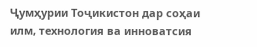Ҷумҳурии Тоҷикистон дар соҳаи илм, технология ва инноватсия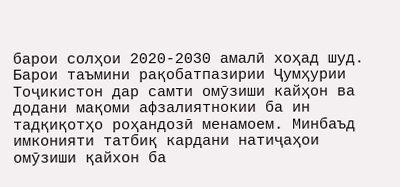барои солҳои 2020-2030 амалӣ хоҳад шуд. Барои таъмини рақобатпазирии Ҷумҳурии Тоҷикистон дар самти омӯзиши кайҳон ва додани мақоми афзалиятнокии ба ин тадқиқотҳо роҳандозӣ менамоем. Минбаъд имконияти татбиқ кардани натиҷаҳои омӯзиши қайхон ба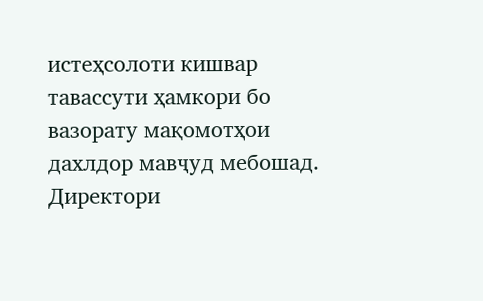истеҳсолоти кишвар тавассути ҳамкори бо вазорату мақомотҳои дахлдор мавҷуд мебошад.
Директори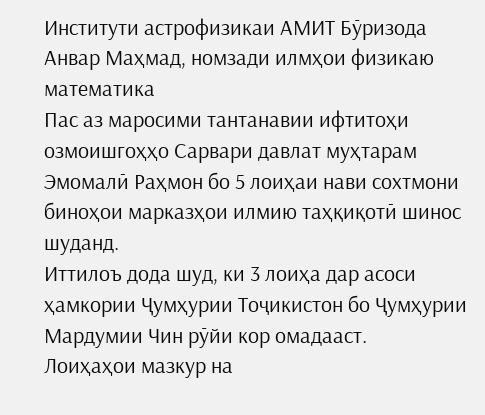Институти астрофизикаи АМИТ Бӯризода Анвар Маҳмад, номзади илмҳои физикаю математика
Пас аз маросими тантанавии ифтитоҳи озмоишгоҳҳо Сарвари давлат муҳтарам Эмомалӣ Раҳмон бо 5 лоиҳаи нави сохтмони биноҳои марказҳои илмию таҳқиқотӣ шинос шуданд.
Иттилоъ дода шуд, ки 3 лоиҳа дар асоси ҳамкории Ҷумҳурии Тоҷикистон бо Ҷумҳурии Мардумии Чин рӯйи кор омадааст.
Лоиҳаҳои мазкур на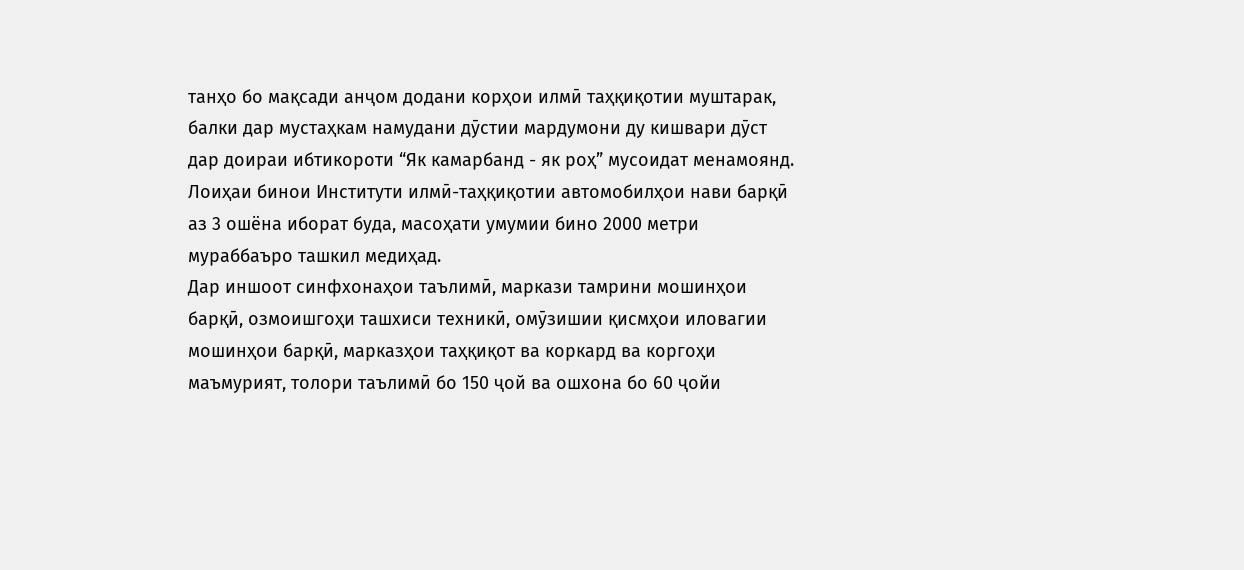танҳо бо мақсади анҷом додани корҳои илмӣ таҳқиқотии муштарак, балки дар мустаҳкам намудани дӯстии мардумони ду кишвари дӯст дар доираи ибтикороти “Як камарбанд - як роҳ” мусоидат менамоянд.
Лоиҳаи бинои Институти илмӣ-таҳқиқотии автомобилҳои нави барқӣ аз 3 ошёна иборат буда, масоҳати умумии бино 2000 метри мураббаъро ташкил медиҳад.
Дар иншоот синфхонаҳои таълимӣ, маркази тамрини мошинҳои барқӣ, озмоишгоҳи ташхиси техникӣ, омӯзишии қисмҳои иловагии мошинҳои барқӣ, марказҳои таҳқиқот ва коркард ва коргоҳи маъмурият, толори таълимӣ бо 150 ҷой ва ошхона бо 60 ҷойи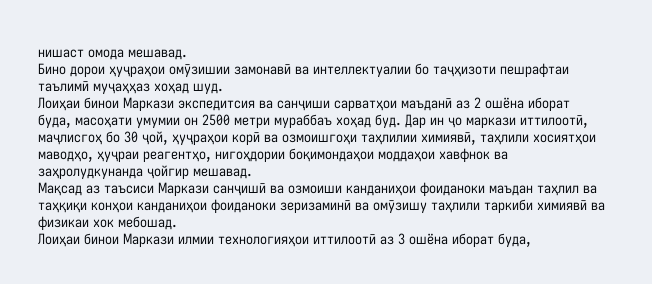нишаст омода мешавад.
Бино дорои ҳуҷраҳои омӯзишии замонавӣ ва интеллектуалии бо таҷҳизоти пешрафтаи таълимӣ муҷаҳҳаз хоҳад шуд.
Лоиҳаи бинои Маркази экспедитсия ва санҷиши сарватҳои маъданӣ аз 2 ошёна иборат буда, масоҳати умумии он 2500 метри мураббаъ хоҳад буд. Дар ин ҷо маркази иттилоотӣ, маҷлисгоҳ бо 30 ҷой, ҳуҷраҳои корӣ ва озмоишгоҳи таҳлилии химиявӣ, таҳлили хосиятҳои маводҳо, ҳуҷраи реагентҳо, нигоҳдории боқимондаҳои моддаҳои хавфнок ва заҳролудкунанда ҷойгир мешавад.
Мақсад аз таъсиси Маркази санҷишӣ ва озмоиши канданиҳои фоиданоки маъдан таҳлил ва таҳқиқи конҳои канданиҳои фоиданоки зеризаминӣ ва омӯзишу таҳлили таркиби химиявӣ ва физикаи хок мебошад.
Лоиҳаи бинои Маркази илмии технологияҳои иттилоотӣ аз 3 ошёна иборат буда,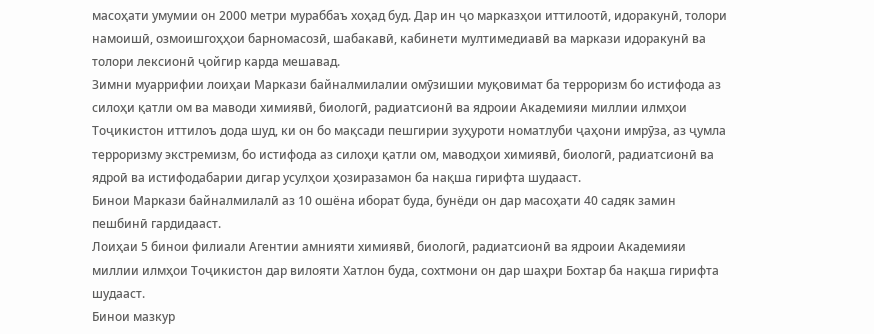масоҳати умумии он 2000 метри мураббаъ хоҳад буд. Дар ин ҷо марказҳои иттилоотӣ, идоракунӣ, толори намоишӣ, озмоишгоҳҳои барномасозӣ, шабакавӣ, кабинети мултимедиавӣ ва маркази идоракунӣ ва толори лексионӣ ҷойгир карда мешавад.
Зимни муаррифии лоиҳаи Маркази байналмилалии омӯзишии муқовимат ба терроризм бо истифода аз силоҳи қатли ом ва маводи химиявӣ, биологӣ, радиатсионӣ ва ядроии Академияи миллии илмҳои Тоҷикистон иттилоъ дода шуд, ки он бо мақсади пешгирии зуҳуроти номатлуби ҷаҳони имрӯза, аз ҷумла терроризму экстремизм, бо истифода аз силоҳи қатли ом, маводҳои химиявӣ, биологӣ, радиатсионӣ ва ядроӣ ва истифодабарии дигар усулҳои ҳозиразамон ба нақша гирифта шудааст.
Бинои Маркази байналмилалӣ аз 10 ошёна иборат буда, бунёди он дар масоҳати 40 садяк замин пешбинӣ гардидааст.
Лоиҳаи 5 бинои филиали Агентии амнияти химиявӣ, биологӣ, радиатсионӣ ва ядроии Академияи миллии илмҳои Тоҷикистон дар вилояти Хатлон буда, сохтмони он дар шаҳри Бохтар ба нақша гирифта шудааст.
Бинои мазкур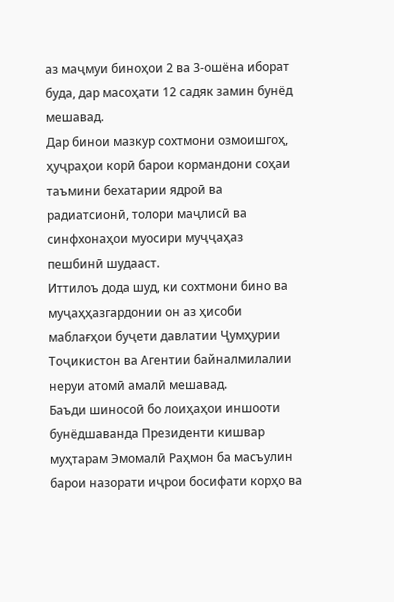аз маҷмуи биноҳои 2 ва 3-ошёна иборат буда, дар масоҳати 12 садяк замин бунёд мешавад.
Дар бинои мазкур сохтмони озмоишгоҳ, ҳуҷраҳои корӣ барои кормандони соҳаи таъмини бехатарии ядроӣ ва радиатсионӣ, толори маҷлисӣ ва синфхонаҳои муосири муҷҷаҳаз пешбинӣ шудааст.
Иттилоъ дода шуд, ки сохтмони бино ва муҷаҳҳазгардонии он аз ҳисоби маблағҳои буҷети давлатии Ҷумҳурии Тоҷикистон ва Агентии байналмилалии неруи атомӣ амалӣ мешавад.
Баъди шиносоӣ бо лоиҳаҳои иншооти бунёдшаванда Президенти кишвар муҳтарам Эмомалӣ Раҳмон ба масъулин барои назорати иҷрои босифати корҳо ва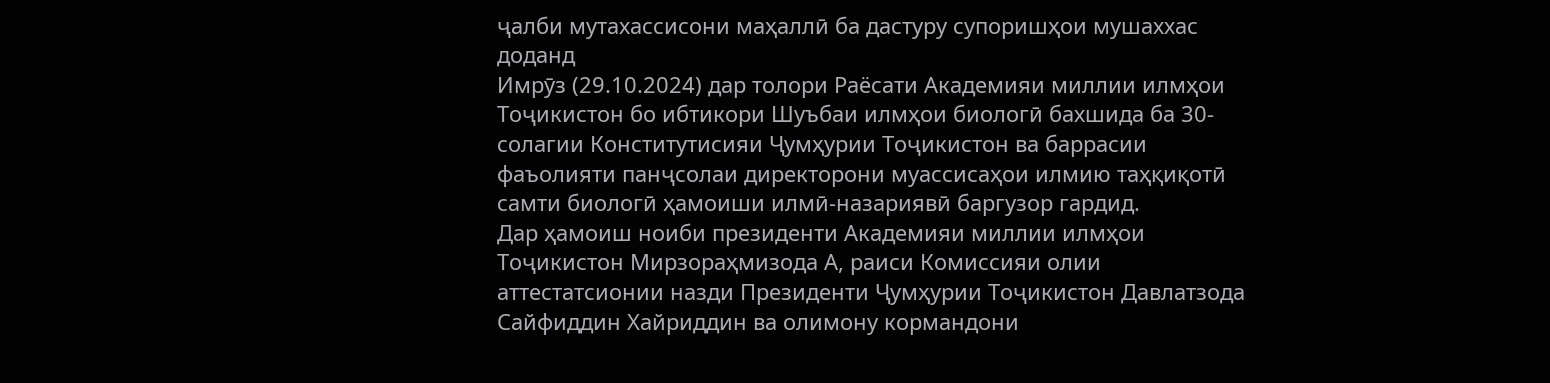ҷалби мутахассисони маҳаллӣ ба дастуру супоришҳои мушаххас доданд
Имрӯз (29.10.2024) дар толори Раёсати Академияи миллии илмҳои Тоҷикистон бо ибтикори Шуъбаи илмҳои биологӣ бахшида ба 30- солагии Конститутисияи Ҷумҳурии Тоҷикистон ва баррасии фаъолияти панҷсолаи директорони муассисаҳои илмию таҳқиқотӣ самти биологӣ ҳамоиши илмӣ-назариявӣ баргузор гардид.
Дар ҳамоиш ноиби президенти Академияи миллии илмҳои Тоҷикистон Мирзораҳмизода А, раиси Комиссияи олии аттестатсионии назди Президенти Ҷумҳурии Тоҷикистон Давлатзода Сайфиддин Хайриддин ва олимону кормандони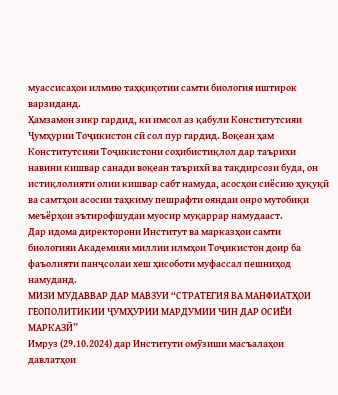муассисаҳои илмию таҳқиқотии самти биология иштирок варзиданд.
Ҳамзамон зикр гардид, ки имсол аз қабули Конститутсияи Ҷумҳурии Тоҷикистон сӣ сол пур гардид. Воқеан ҳам Конститутсияи Тоҷикистони соҳибистиқлол дар таърихи навини кишвар санади воқеан таърихӣ ва тақдирсози буда, он истиқлолияти олии кишвар сабт намуда, асосҳои сиёсию ҳуқуқӣ ва самтҳои асосии таҳкиму пешрафти ояндаи онро мутобиқи меъёрҳои эътирофшудаи муосир муқаррар намудааст.
Дар идома директорони Институт ва марказҳои самти биологияи Академияи миллии илмҳои Тоҷикистон доир ба фаъолияти панҷсолаи хеш ҳисоботи муфассал пешниҳод намуданд.
МИЗИ МУДАВВАР ДАР МАВЗУИ “СТРАТЕГИЯ ВА МАНФИАТҲОИ ГЕОПОЛИТИКИИ ҶУМҲУРИИ МАРДУМИИ ЧИН ДАР ОСИЁИ МАРКАЗӢ”
Имруз (29.10.2024) дар Институти омӯзиши масъалаҳои давлатҳои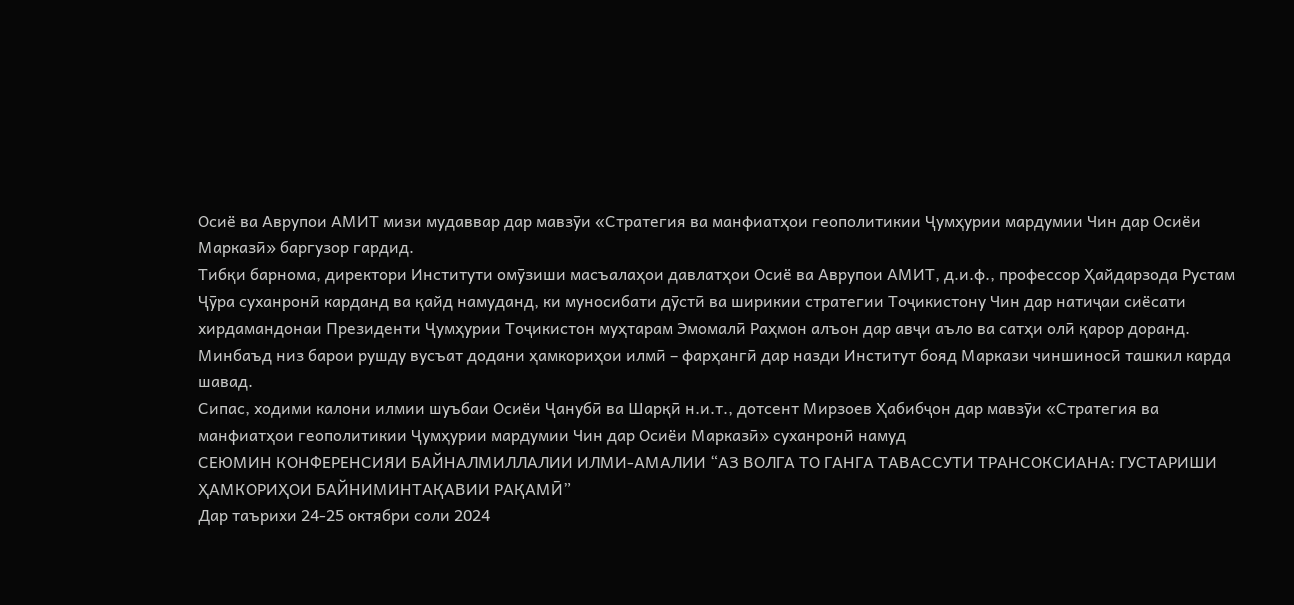Осиё ва Аврупои АМИТ мизи мудаввар дар мавзӯи «Стратегия ва манфиатҳои геополитикии Ҷумҳурии мардумии Чин дар Осиёи Марказӣ» баргузор гардид.
Тибқи барнома, директори Институти омӯзиши масъалаҳои давлатҳои Осиё ва Аврупои АМИТ, д.и.ф., профессор Ҳайдарзода Рустам Ҷӯра суханронӣ карданд ва қайд намуданд, ки муносибати дӯстӣ ва ширикии стратегии Тоҷикистону Чин дар натиҷаи сиёсати хирдамандонаи Президенти Ҷумҳурии Тоҷикистон муҳтарам Эмомалӣ Раҳмон алъон дар авҷи аъло ва сатҳи олӣ қарор доранд. Минбаъд низ барои рушду вусъат додани ҳамкориҳои илмӣ – фарҳангӣ дар назди Институт бояд Маркази чиншиносӣ ташкил карда шавад.
Сипас, ходими калони илмии шуъбаи Осиёи Ҷанубӣ ва Шарқӣ н.и.т., дотсент Мирзоев Ҳабибҷон дар мавзӯи «Стратегия ва манфиатҳои геополитикии Ҷумҳурии мардумии Чин дар Осиёи Марказӣ» суханронӣ намуд
СЕЮМИН КОНФЕРЕНСИЯИ БАЙНАЛМИЛЛАЛИИ ИЛМИ-АМАЛИИ “АЗ ВОЛГА ТО ГАНГА ТАВАССУТИ ТРАНСОКСИАНА: ГУСТАРИШИ ҲАМКОРИҲОИ БАЙНИМИНТАҚАВИИ РАҚАМӢ”
Дар таърихи 24-25 октябри соли 2024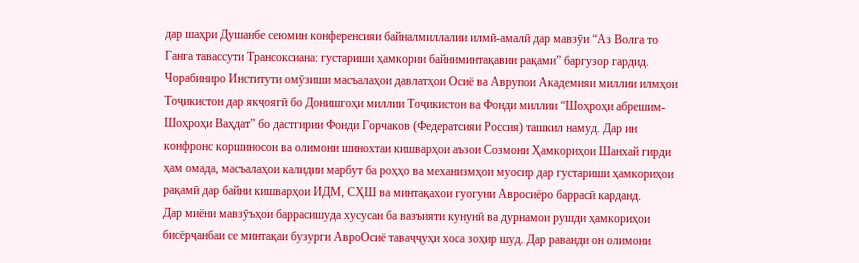дар шаҳри Душанбе сеюмин конференсияи байналмиллалии илмӣ-амалӣ дар мавзӯи “Аз Волга то Ганга тавассути Трансоксиана: густариши ҳамкории байниминтақавии рақами” баргузор гардид. Чорабиниро Институти омӯзиши масъалаҳои давлатҳои Осиё ва Аврупои Академияи миллии илмҳои Тоҷикистон дар якҷоягӣ бо Донишгоҳи миллии Тоҷикистон ва Фонди миллии “Шоҳроҳи абрешим-Шоҳроҳи Ваҳдат” бо дастгирии Фонди Горчаков (Федератсияи Россия) ташкил намуд. Дар ин конфронс коршиносон ва олимони шинохтаи кишварҳои аъзои Созмони Ҳамкориҳои Шанхай гирди ҳам омада, масъалаҳои калидии марбут ба роҳҳо ва механизмҳои муосир дар густариши ҳамкориҳои рақамӣ дар байни кишварҳои ИДМ, СҲШ ва минтақахои гуогуни Авросиёро баррасӣ карданд.
Дар миёни мавзӯъҳои баррасишуда хусусан ба вазъияти кунунӣ ва дурнамои рушди ҳамкориҳои бисёрҷанбаи се минтақаи бузурги АвроОсиё таваҷҷуҳи хоса зоҳир шуд. Дар раванди он олимони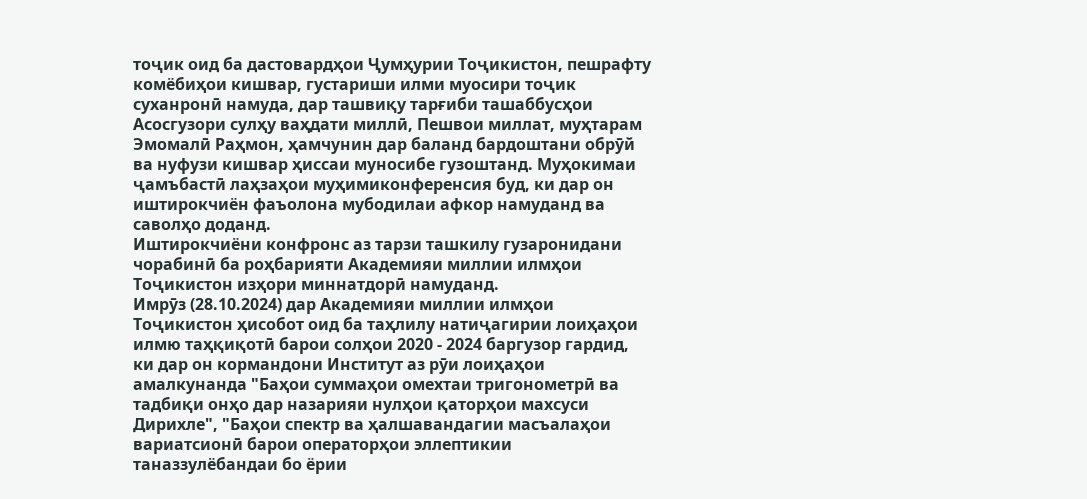тоҷик оид ба дастовардҳои Ҷумҳурии Тоҷикистон, пешрафту комёбиҳои кишвар, густариши илми муосири тоҷик суханронӣ намуда, дар ташвиқу тарғиби ташаббусҳои Асосгузори сулҳу ваҳдати миллӣ, Пешвои миллат, муҳтарам Эмомалӣ Раҳмон, ҳамчунин дар баланд бардоштани обрӯй ва нуфузи кишвар ҳиссаи муносибе гузоштанд. Муҳокимаи ҷамъбастӣ лаҳзаҳои муҳимиконференсия буд, ки дар он иштирокчиён фаъолона мубодилаи афкор намуданд ва саволҳо доданд.
Иштирокчиёни конфронс аз тарзи ташкилу гузаронидани чорабинӣ ба роҳбарияти Академияи миллии илмҳои Тоҷикистон изҳори миннатдорӣ намуданд.
Имрӯз (28.10.2024) дар Академияи миллии илмҳои Тоҷикистон ҳисобот оид ба таҳлилу натиҷагирии лоиҳаҳои илмю таҳқиқотӣ барои солҳои 2020 - 2024 баргузор гардид, ки дар он кормандони Институт аз рӯи лоиҳаҳои амалкунанда "Баҳои суммаҳои омехтаи тригонометрӣ ва тадбиқи онҳо дар назарияи нулҳои қаторҳои махсуси Дирихле", "Баҳои спектр ва ҳалшавандагии масъалаҳои вариатсионӣ барои операторҳои эллептикии таназзулёбандаи бо ёрии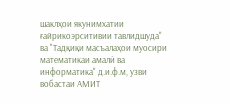шаклҳои якунимхатии ғайрикоэрситивии тавлидшуда" ва "Тадқиқи масъалаҳои муосири математикаи амалӣ ва информатика" д.и.ф.м, узви вобастаи АМИТ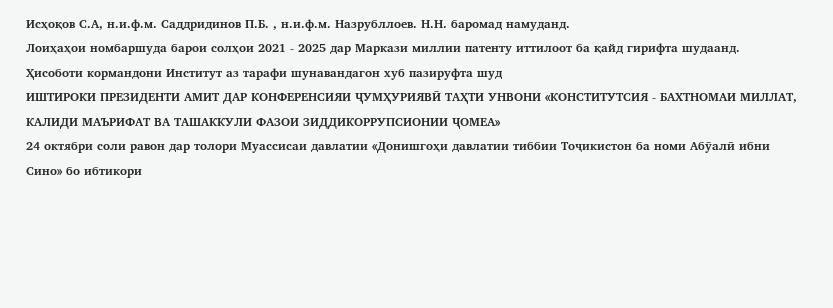Исҳоқов С.А, н.и.ф.м. Саддридинов П.Б. , н.и.ф.м. Назрубллоев. Н.Н. баромад намуданд.
Лоиҳаҳои номбаршуда барои солҳои 2021 - 2025 дар Маркази миллии патенту иттилоот ба қайд гирифта шудаанд. Ҳисоботи кормандони Институт аз тарафи шунавандагон хуб пазируфта шуд
ИШТИРОКИ ПРЕЗИДЕНТИ АМИТ ДАР КОНФЕРЕНСИЯИ ҶУМҲУРИЯВӢ ТАҲТИ УНВОНИ «КОНСТИТУТСИЯ - БАХТНОМАИ МИЛЛАТ, КАЛИДИ МАЪРИФАТ ВА ТАШАККУЛИ ФАЗОИ ЗИДДИКОРРУПСИОНИИ ҶОМЕА»
24 октябри соли равон дар толори Муассисаи давлатии «Донишгоҳи давлатии тиббии Тоҷикистон ба номи Абӯалӣ ибни Сино» бо ибтикори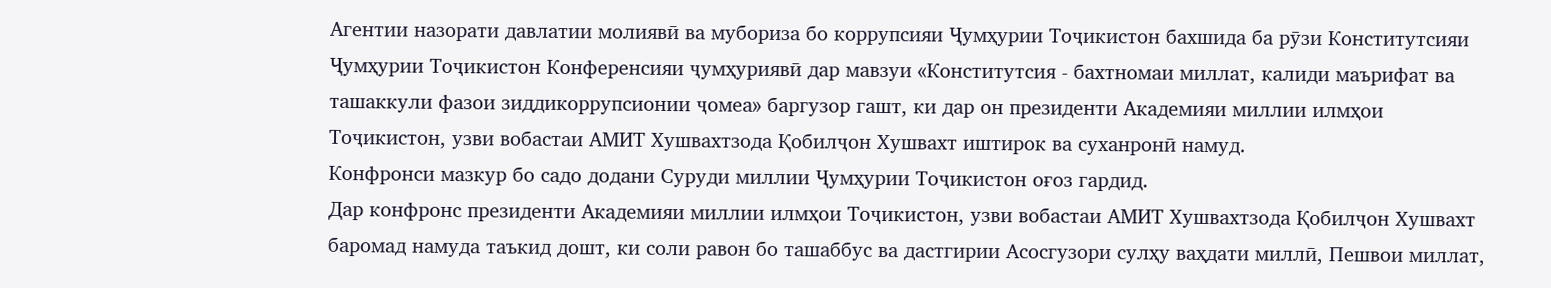Агентии назорати давлатии молиявӣ ва мубориза бо коррупсияи Ҷумҳурии Тоҷикистон бахшида ба рӯзи Конститутсияи Ҷумҳурии Тоҷикистон Конференсияи ҷумҳуриявӣ дар мавзуи «Конститутсия - бахтномаи миллат, калиди маърифат ва ташаккули фазои зиддикоррупсионии ҷомеа» баргузор гашт, ки дар он президенти Академияи миллии илмҳои Тоҷикистон, узви вобастаи АМИТ Хушвахтзода Қобилҷон Хушвахт иштирок ва суханронӣ намуд.
Конфронси мазкур бо садо додани Суруди миллии Ҷумҳурии Тоҷикистон оғоз гардид.
Дар конфронс президенти Академияи миллии илмҳои Тоҷикистон, узви вобастаи АМИТ Хушвахтзода Қобилҷон Хушвахт баромад намуда таъкид дошт, ки соли равон бо ташаббус ва дастгирии Асосгузори сулҳу ваҳдати миллӣ, Пешвои миллат,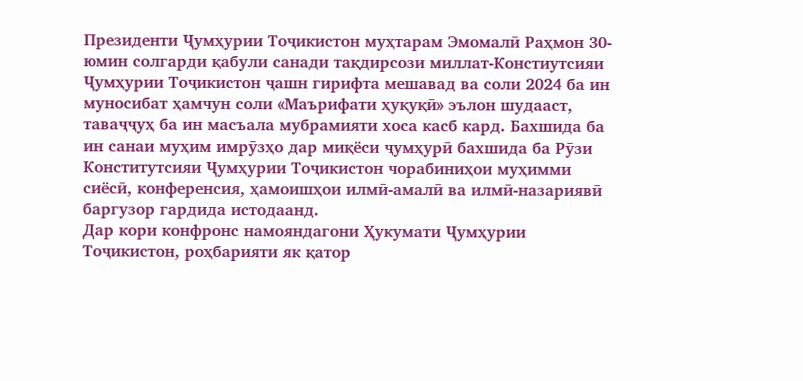Президенти Ҷумҳурии Тоҷикистон муҳтарам Эмомалӣ Раҳмон 30-юмин солгарди қабули санади тақдирсози миллат-Констиутсияи Ҷумҳурии Тоҷикистон ҷашн гирифта мешавад ва соли 2024 ба ин муносибат ҳамчун соли «Маърифати ҳуқуқӣ» эълон шудааст, таваҷҷуҳ ба ин масъала мубрамияти хоса касб кард. Бахшида ба ин санаи муҳим имрӯзҳо дар миқёси ҷумҳурӣ бахшида ба Рӯзи Конститутсияи Ҷумҳурии Тоҷикистон чорабиниҳои муҳимми сиёсӣ, конференсия, ҳамоишҳои илмӣ-амалӣ ва илмӣ-назариявӣ баргузор гардида истодаанд.
Дар кори конфронс намояндагони Ҳукумати Ҷумҳурии Тоҷикистон, роҳбарияти як қатор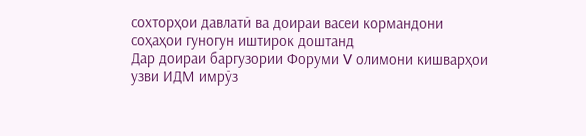сохторҳои давлатӣ ва доираи васеи кормандони соҳаҳои гуногун иштирок доштанд
Дар доираи баргузории Форуми V олимони кишварҳои узви ИДМ имрӯз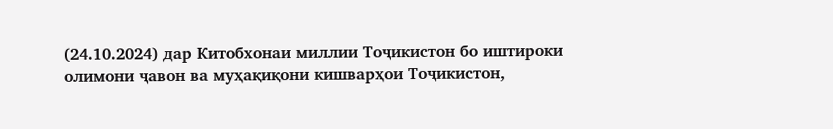(24.10.2024) дар Китобхонаи миллии Тоҷикистон бо иштироки олимони ҷавон ва муҳақиқони кишварҳои Тоҷикистон,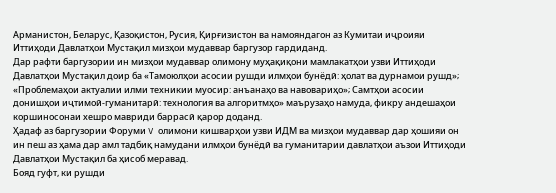Арманистон, Беларус, Қазоқистон, Русия, Қирғизистон ва намояндагон аз Кумитаи иҷроияи Иттиҳоди Давлатҳои Мустақил мизҳои мудаввар баргузор гардиданд.
Дар рафти баргузории ин мизҳои мудаввар олимону муҳақиқони мамлакатҳои узви Иттиҳоди Давлатҳои Мустақил доир ба «Тамоюлҳои асосии рушди илмҳои бунёдӣ: ҳолат ва дурнамои рушд»; «Проблемаҳои актуалии илми техникии муосир: анъанаҳо ва навовариҳо»; Самтҳои асосии донишҳои иҷтимоӣ-гуманитарӣ: технология ва алгоритмҳо» маърузаҳо намуда, фикру андешаҳои коршиносонаи хешро мавриди баррасӣ қарор доданд.
Ҳадаф аз баргузории Форуми V олимони кишварҳои узви ИДМ ва мизҳои мудаввар дар ҳошияи он ин пеш аз ҳама дар амл тадбиқ намудани илмҳои бунёдӣ ва гуманитарии давлатҳои аъзои Иттиҳоди Давлатҳои Мустақил ба ҳисоб меравад.
Бояд гуфт, ки рушди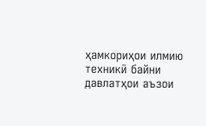ҳамкориҳои илмию техникӣ байни давлатҳои аъзои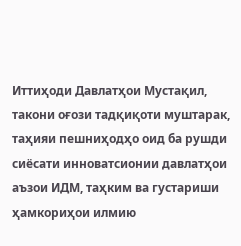Иттиҳоди Давлатҳои Мустақил, такони оғози тадқиқоти муштарак, таҳияи пешниҳодҳо оид ба рушди сиёсати инноватсионии давлатҳои аъзои ИДМ, таҳким ва густариши ҳамкориҳои илмию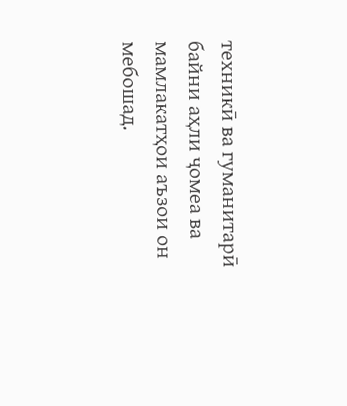техникӣ ва гуманитарӣ байни аҳли ҷомеа ва мамлакатҳои аъзои он мебошад.